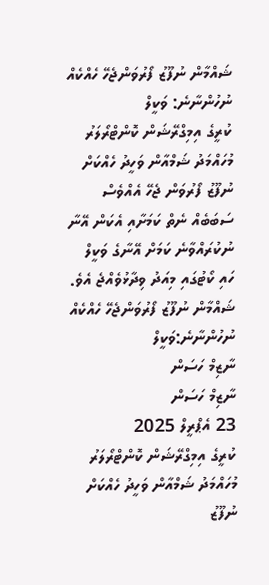ޝައްމާން ނުފޫޒު ފޯރުވަންޖެހޭ ހެއްކެއް ނުހުންނާނެ: ވަކީލް
ކުރީގެ އިމިގްރޭޝަން ކޮންޓްރޯލަރު މުހައްމަދު ޝަމްއާން ވަހީދު ހެއްކަށް ނުފޫޒު ފޯރުވަން ޖެހޭ އެއްވެސް ސަބަބެއް ނެތް ކަމަށާއި އެކަން އޭނާ ނުކުރައްވާނެ ކަމަށް އޭނާގެ ވަކީލް ހައި ކޯޓުގައި މިއަދު ވިދާޅުވެއްޖެ އެވެ.
ޝައްމާން ނުފޫޒު ފޯރުވަންޖެހޭ ހެއްކެއް ނުހުންނާނެ:ވަކީލް
ނާޒިމް ހަސަން
ނާޒިމް ހަސަން
23 އެޕްރީލް 2025
ކުރީގެ އިމިގްރޭޝަން ކޮންޓްރޯލަރު މުހައްމަދު ޝަމްއާން ވަހީދު ހެއްކަށް ނުފޫޒު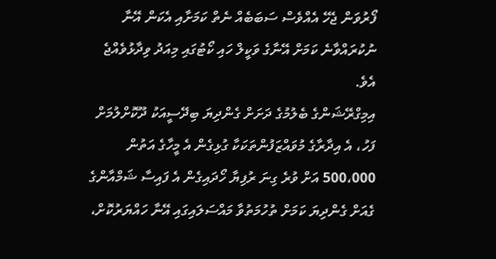ފޯރުވަން ޖެހޭ އެއްވެސް ސަބަބެއް ނެތް ކަމަށާއި އެކަން އޭނާ ނުކުރައްވާނެ ކަމަށް އޭނާގެ ވަކީލް ހައި ކޯޓުގައި މިއަދު ވިދާޅުވެއްޖެ އެވެ.
އިމިގްރޭޝަންގެ ބެލުމުގެ ދަށަށް ގެންދިޔަ ބިދޭސީއަކު ދޫކޮށްލުމަށް ފަހު، އެ އިދާރާގެ މުވައްޒަފުންތަކަކާ ގުޅިގެން އެ މީހާގެ އަތުން 500،000 އަށް ވުރެ ގިނަ ރުފިޔާ ހޯދައިގެން އެ ފައިސާ ޝަމްއާންގެ ގެއަށް ގެންދިޔަ ކަމަށް ތުހުމަތުވާ މައްސަލައިގައި އޭނާ ހައްޔަރުކޮށް،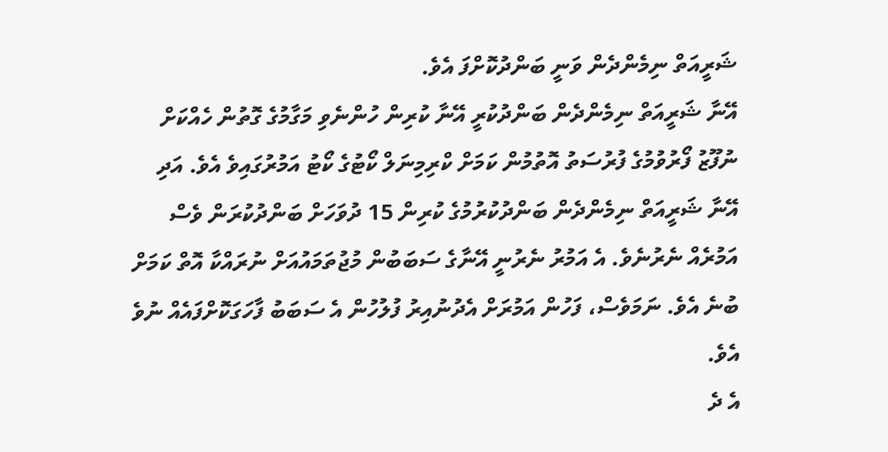ޝަރީއަތް ނިމެންދެން ވަނީ ބަންދުކޮށްފަ އެވެ.
އޭނާ ޝަރީއަތް ނިމެންދެން ބަންދުކުރީ އޭނާ ކުރިން ހުންނެވި މަގާމުގެ ގޮތުން ހެއްކަށް ނުފޫޒު ފޯރުވުމުގެ ފުރުސަތު އޮތުމުން ކަމަށް ކްރިމިނަލް ކޯޓުގެ ކޯޓު އަމުރުގައިވެ އެވެ. އަދި އޭނާ ޝަރީއަތް ނިމެންދެން ބަންދުކުރުމުގެ ކުރިން 15 ދުވަހަށް ބަންދުކުރަން ވެސް އަމުރެއް ނެރުނެވެ. އެ އަމުރު ނެރުނީ އޭނާގެ ސަބަބުން މުޖުތަމައުއަށް ނުރައްކާ އޮތް ކަމަށް ބުނެ އެވެ. ނަމަވެސް، ފަހުން އަމުރަށް އެދުނުއިރު ފުލުހުން އެ ސަބަބު ފާހަގަކޮށްފައެއް ނުވެ އެވެ.
އެ ދެ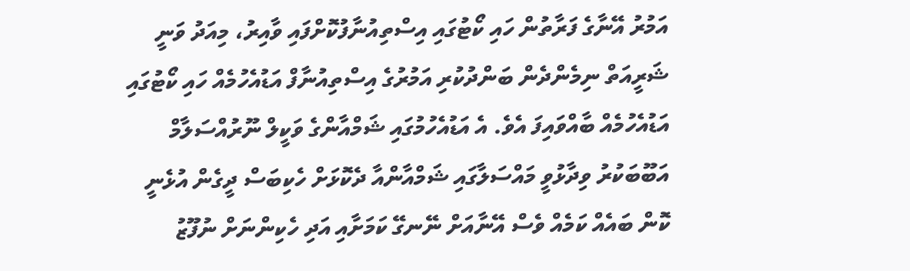އަމުރު އޭނާގެ ފަރާތުން ހައި ކޯޓުގައި އިސްތިއުނާފުކޮށްފައި ވާއިރު، މިއަދު ވަނީ ޝަރީއަތް ނިމެންދެން ބަންދުކުރި އަމުރުގެ އިސްތިއުނާފް އަޑުއެހުމެއް ހައި ކޯޓުގައި އަޑުއެހުމެއް ބާއްވައިފަ އެވެ. އެ އަޑުއެހުމުގައި ޝަމްއާންގެ ވަކީލް ނޫރުއްސަލާމް އަބޫބަކުރު ވިދާޅުވީ މައްސަލާގައި ޝަމްއާންއާ ދެކޮޅަށް ހެކިބަސް ދީގެން އުޅެނީ ކޮން ބައެއް ކަމެއް ވެސް އޭނާއަށް ނޭނގޭ ކަމަށާއި އަދި ހެކިންނަށް ނުފޫޒު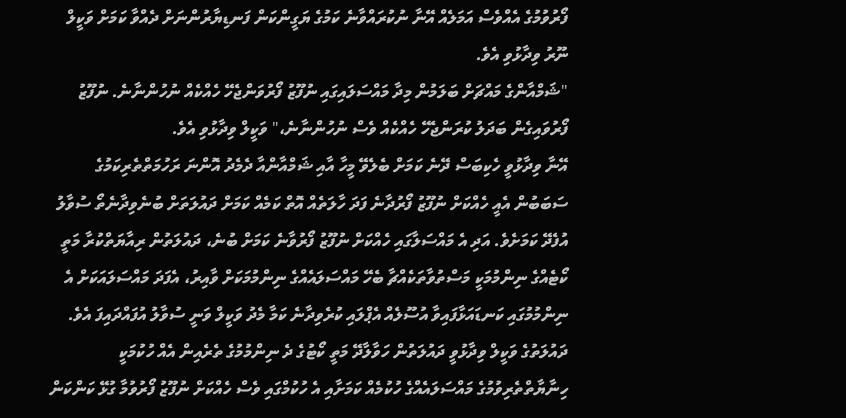ފޯރުވުމުގެ އެއްވެސް އަމަލެއް އޭނާ ނުކުރައްވާނެ ކަމުގެ ޔަގީންކަން ފަނޑިޔާރުންނަށް ދެއްވާ ކަމަށް ވަކީލް ނޫރު ވިދާޅުވި އެވެ.
"ޝަމްއާންގެ މައްޗަށް ބަލަމުން މިދާ މައްސަލައިގައި ނުފޫޒު ފޯރުވަންޖެހޭ ހެއްކެއް ނުހުންނާނެ. ނުފޫޒު ފޯރުވައިގެން ބަދަލު ކުރަންޖެހޭ ހެއްކެއް ވެސް ނުހުންނާނެ،" ވަކީލް ވިދާޅުވި އެވެ.
އޭނާ ވިދާޅުވީ ހެކިބަސް ދޭނެ ކަމަށް ބެލެވޭ މީހާ އާއި ޝަމްއާންއާ ދެމެދު އޮންނަ ރަހުމަތްތެރިކަމުގެ ސަބަބުން އެއީ ހެއްކަށް ނުފޫޒު ފޯރުދާނެ ފަދަ ހާލަތެއް އޮތް ކަމެއް ކަމަށް ދައުލަތަށް ބުނެވިދާނެތޯ ސުވާލު އުފެދޭ ކަމަށެވެ. އަދި އެ މައްސަލާގައި ހެއްކަށް ނުފޫޒު ފޯރުވާނެ ކަމަށް ބުނެ، ދައުލަތުން ރިއާޔަތްކުރާ މަތީ ކޯޓެއްގެ ނިންމުމަކީ މަސްތުވާތަކެއްޗާ ބެހޭ މައްސަލައެއްގެ ނިންމުމަކަށް ވާއިރު، އެފަދަ މައްސަލައަކަށް އެ ނިންމުމުގައި ކަނޑައަޅާފައިވާ އުސޫލެއް އެޕްލައި ކުރެވިދާނެ ކަމާ މެދު ވަކީލް ވަނީ ސުވާލު އުފައްދައިފަ އެވެ.
ދައުލަތުގެ ވަކީލް ވިދާޅުވީ ދައުލަތުން ހަވާލާދޭ މަތީ ކޯޓުގެ ދެ ނިންމުމުގެ ތެރެއިން އެއް ހުކުމަކީ ހިނާޔާތްތެރިވުމުގެ މައްސަލައެއްގެ ހުކުމެއް ކަމަށާއި އެ ހުކުމްގައި ވެސް ހެއްކަށް ނުފޫޒު ފޯރުވުމާ ގުޅޭ ކަންކަން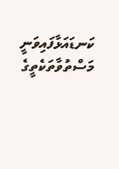ކަނޑައަޅާފައިވަނީ މަސްތުވާތަކެތީގެ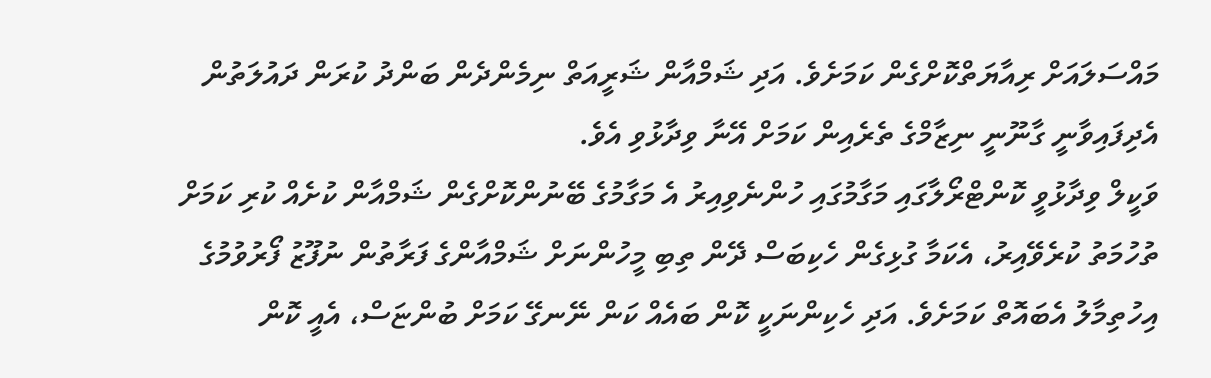މައްސަލައަށް ރިއާޔަތްކޮށްގެން ކަމަށެވެ. އަދި ޝަމްއާން ޝަރީއަތް ނިމެންދެން ބަންދު ކުރަން ދައުލަތުން އެދިފައިވާނީ ގާނޫނީ ނިޒާމްގެ ތެރެއިން ކަމަށް އޭނާ ވިދާޅުވި އެވެ.
ވަކީލް ވިދާޅުވީ ކޮންޓްރޯލާގައި މަގާމުގައި ހުންނެވިއިރު އެ މަގާމުގެ ބޭނުންކޮށްގެން ޝަމްއާން ކުށެއް ކުރި ކަމަށް ތުހުމަތު ކުރެވޭއިރު، އެކަމާ ގުޅިގެން ހެކިބަސް ދޭން ތިބި މީހުންނަށް ޝަމްއާންގެ ފަރާތުން ނުފޫޒު ފޯރުވުމުގެ އިހުތިމާލު އެބައޮތް ކަމަށެވެ. އަދި ހެކިންނަކީ ކޮން ބައެއް ކަން ނޭނގޭ ކަމަށް ބުންޏަސް، އެއީ ކޮން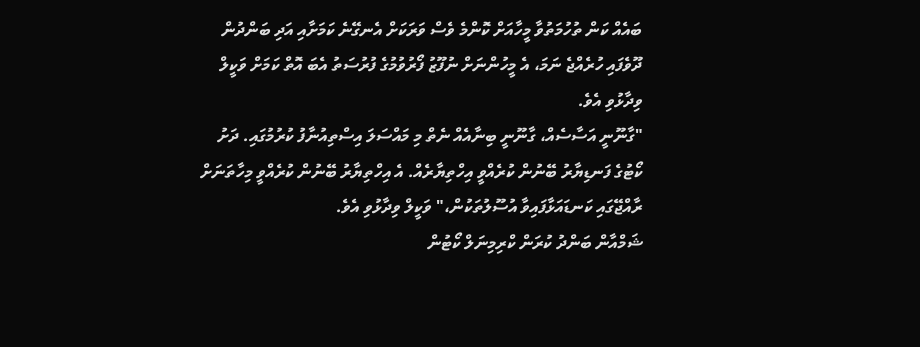ބައެއް ކަން ތުހުމަތުވާ މީހާއަށް ކޮންމެ ވެސް ވަރަކަށް އެނގޭނެ ކަމަށާއި އަދި ބަންދުން ދޫވެފައި ހުރެއްޖެ ނަމަ، އެ މީހުންނަށް ނުފޫޒު ފޯރުވުމުގެ ފުރުސަތު އެބަ އޮތް ކަމަށް ވަކީލް ވިދާޅުވި އެވެ.
"ގާނޫނީ އަސާސެއް، ގާނޫނީ ބިނާއެއް ނެތް މި މައްސަލަ އިސްތިއުނާފު ކުރުމުގައި. ދަށު ކޯޓުގެ ފަނޑިޔާރު ބޭނުން ކުރެއްވީ އިހްތިޔާރެއް. އެ އިހްތިޔާރު ބޭނުން ކުރެއްވީ މިހާތަނަށް ރާއްޖޭގައި ކަނޑައަޅާފައިވާ އުސޫލުތަކުން،" ވަކީލް ވިދާޅުވި އެވެ.
ޝަމްއާން ބަންދު ކުރަން ކްރިމިނަލް ކޯޓުން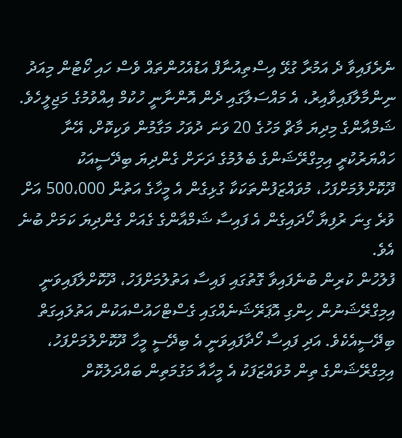ނެރެފައިވާ ދެ އަމުރާ ގުޅޭ އިސްތިއުނާފް އަޑުއެހުންތައް ވެސް ހައި ކޯޓުން މިއަދު ނިންމާލާފައިވާއިރު، އެ މައްސަލާގައި ދެން އޮންނާނީ ހުކުމް އިއްވުމުގެ މަޖިލީހެވެ.
ޝަމްއާންގެ މިދިޔަ މާޗް މަހުގެ 20 ވަނަ ދުވަހު މަގާމުން ވަކިކޮށް، އޭނާ ހައްޔަރުކުރީ އިމިގްރޭޝަންގެ ބެލުމުގެ ދަށަށް ގެންދިޔަ ބިދޭސީއަކު ދޫކޮށްލުމަށްފަހު، މުވައްޒަފުންތަކަކާ ގުޅިގެން އެ މީހާގެ އަތުން 500،000 އަށް ވުރެ ގިނަ ރުފިޔާ ހޯދައިގެން އެ ފައިސާ ޝަމްއާންގެ ގެއަށް ގެންދިޔަ ކަމަށް ބުނެ އެވެ.
ފުލުހުން ކުރިން ބުނެފައިވާ ގޮތުގައި ފައިސާ އަތުލުމަށްފަހު، ދޫކޮށްލާފައިވަނީ އިމިގްރޭޝަނުން ހިންގި އޮޕަރޭޝަނެއްގައި ގެސްޓްހައުސްއަކުން އަތުލައިގަތް ބިދޭސީއެކެވެ. އަދި ފައިސާ ހޯދާފައިވަނީ އެ ބިދޭސީ މީހާ ދޫކޮށްލުމަށްފަހު، އިމިގްރޭޝަންގެ ތިން މުވައްޒަފަކު އެ މީހާއާ މަގުމަތިން ބައްދަލުކޮށް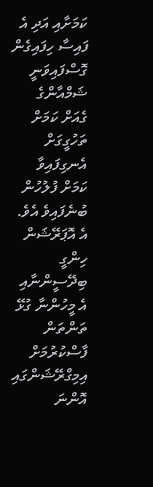ކަމަށާއި އަދި އެ ފައިސާ ހިފައިގެން ގޮސްފައިވަނީ ޝަމްއާންގެ ގެއަށް ކަމަށް ތަހުގީގަށް އެނގިފައިވާ ކަމަށް ފުލުހުން ބުނެފައިވެ އެވެ. އެ އޮޕަރޭޝަން ހިންގީ ބިދޭސީންނާއި އެ މީހުންނާ ގުޅޭ ތަންތަން ފާސްކުރުމަށް އިމިގްރޭޝަންގައި އޮންނަ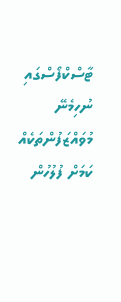ޓާސްކްފޯސްގައި ނުހިމެނޭ މުވައްޒަފުންތަކެއް ކަމަށް ފުލުހުން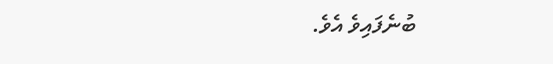ބުނެފައިވެ އެވެ.